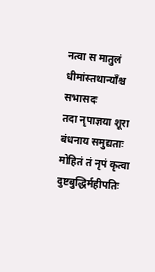नत्वा स मातुलं धीमांस्तथान्याँश्च सभासदः
तदा नृपाज्ञया शूरा बंधनाय समुद्यताः
मोहितं तं नृपं कृत्वा दुष्टबुद्धिर्महीपतिः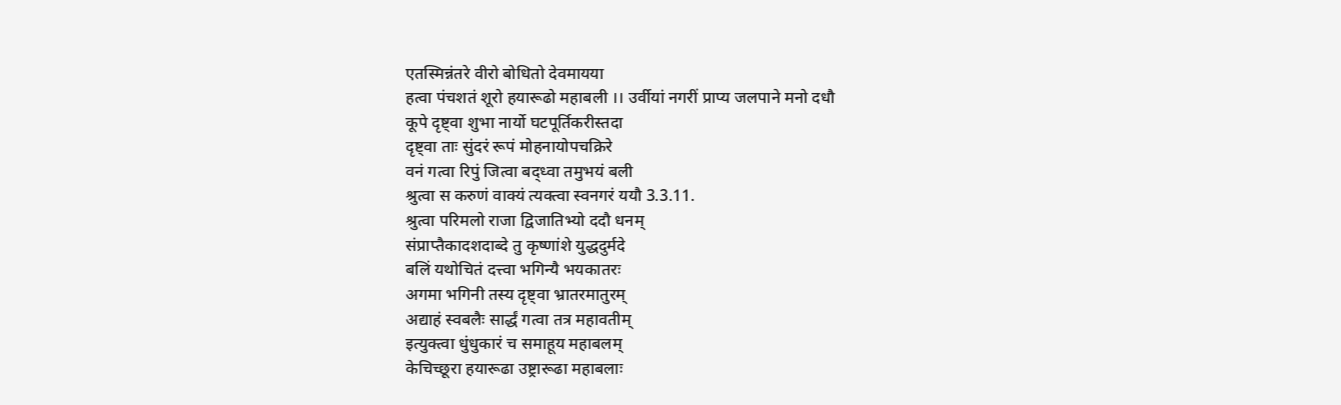एतस्मिन्नंतरे वीरो बोधितो देवमायया
हत्वा पंचशतं शूरो हयारूढो महाबली ।। उर्वीयां नगरीं प्राप्य जलपाने मनो दधौ
कूपे दृष्ट्वा शुभा नार्यो घटपूर्तिकरीस्तदा
दृष्ट्वा ताः सुंदरं रूपं मोहनायोपचक्रिरे
वनं गत्वा रिपुं जित्वा बद्ध्वा तमुभयं बली
श्रुत्वा स करुणं वाक्यं त्यक्त्वा स्वनगरं ययौ 3.3.11.
श्रुत्वा परिमलो राजा द्विजातिभ्यो ददौ धनम्
संप्राप्तैकादशदाब्दे तु कृष्णांशे युद्धदुर्मदे
बलिं यथोचितं दत्त्वा भगिन्यै भयकातरः
अगमा भगिनी तस्य दृष्ट्वा भ्रातरमातुरम्
अद्याहं स्वबलैः सार्द्धं गत्वा तत्र महावतीम्
इत्युक्त्वा धुंधुकारं च समाहूय महाबलम्
केचिच्छूरा हयारूढा उष्ट्रारूढा महाबलाः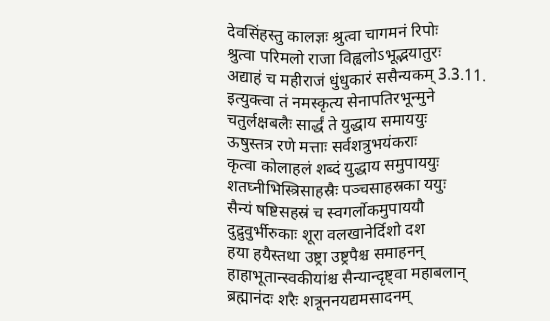देवसिंहस्तु कालज्ञः श्रुत्वा चागमनं रिपोः
श्रुत्वा परिमलो राजा विह्वलोऽभूद्भयातुरः
अद्याहं च महीराजं धुंधुकारं ससैन्यकम् 3.3.11.
इत्युक्त्वा तं नमस्कृत्य सेनापतिरभून्मुने
चतुर्लक्षबलैः सार्द्धं ते युद्धाय समाययुः
ऊषुस्तत्र रणे मत्ताः सर्वशत्रुभयंकराः
कृत्वा कोलाहलं शब्दं युद्धाय समुपाययुः
शतघ्नीभिस्त्रिसाहस्रैः पञ्चसाहस्रका ययुः
सैन्यं षष्टिसहस्रं च स्वगर्लोकमुपाययौ
दुद्रुवुर्भीरुकाः शूरा वलखानेर्दिशो दश
हया हयैस्तथा उष्ट्रा उष्ट्रपैश्च समाहनन्
हाहाभूतान्स्वकीयांश्च सैन्यान्दृष्ट्वा महाबलान्
ब्रह्मानंदः शरैः शत्रूननयद्यमसादनम्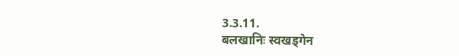3.3.11.
बलखानिः स्वखड्गेन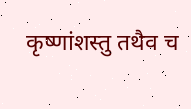कृष्णांशस्तु तथैव च